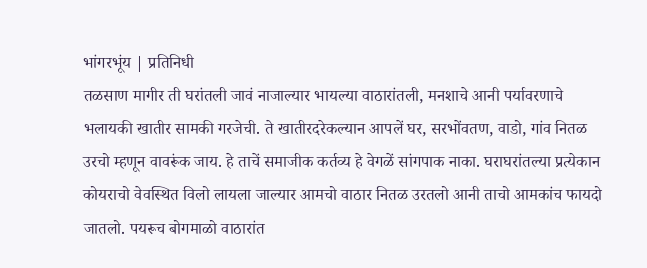भांगरभूंय | प्रतिनिधी
तळसाण मागीर ती घरांतली जावं नाजाल्यार भायल्या वाठारांतली, मनशाचे आनी पर्यावरणाचे भलायकी खातीर सामकी गरजेची. ते खातीरदरेकल्यान आपलें घर, सरभोंवतण, वाडो, गांव नितळ उरचो म्हणून वावरूंक जाय. हे ताचें समाजीक कर्तव्य हे वेगळें सांगपाक नाका. घराघरांतल्या प्रत्येकान कोयराचो वेवस्थित विलो लायला जाल्यार आमचो वाठार नितळ उरतलो आनी ताचो आमकांच फायदो जातलो. पयरूच बोगमाळो वाठारांत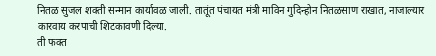नितळ सुजल शक्ती सन्मान कार्यावळ जाली. तातूंत पंचायत मंत्री माविन गुदिन्होन नितळसाण राखात, नाजाल्यार कारवाय करपाची शिटकावणी दिल्या.
ती फक्त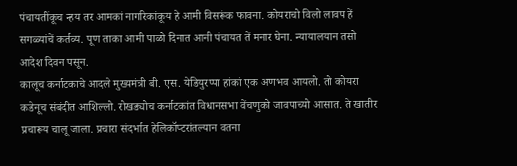पंचायतींकूच न्हय तर आमकां नागरिकांकूय हे आमी विसरूंक फावना. कोयराचो विलो लावप हें सगळ्यांचें कर्तव्य. पूण ताका आमी पाळो दिनात आनी पंचायत तें मनार घेना. न्यायालयान तसो आदेश दिवन पसून.
कालूच कर्नाटकाचे आदले मुख्यमंत्री बी. एस. येडियुरप्पा हांकां एक अणभव आयलो. तो कोयरा कडेनूच संबंदीत आशिल्लो. रोखड्योच कर्नाटकांत विधानसभा वेंचणुको जावपाच्यो आसात. ते खातीर प्रचारूय चालू जाला. प्रचारा संदर्भात हेलिकॉप्टरांतल्यान वतना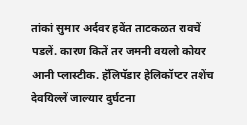तांकां सुमार अर्दवर हवेंत ताटकळत रावचें पडलें. कारण कितें तर जमनी वयलो कोयर आनी प्लास्टीक. हॅलिपॅडार हेलिकॉप्टर तशेंच देवयिल्लें जाल्यार दुर्घटना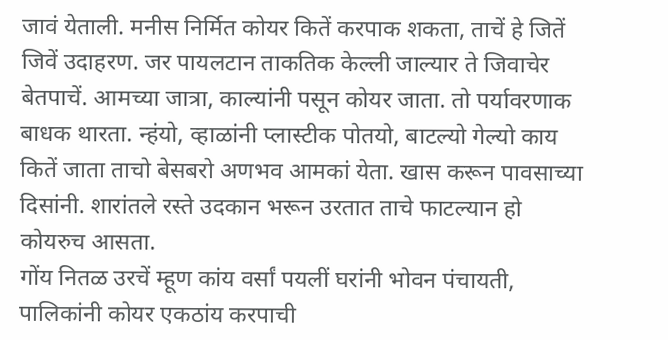जावं येताली. मनीस निर्मित कोयर कितें करपाक शकता, ताचें हे जितें जिवें उदाहरण. जर पायलटान ताकतिक केल्ली जाल्यार ते जिवाचेर बेतपाचें. आमच्या जात्रा, काल्यांनी पसून कोयर जाता. तो पर्यावरणाक बाधक थारता. न्हंयो, व्हाळांनी प्लास्टीक पोतयो, बाटल्यो गेल्यो काय कितें जाता ताचो बेसबरो अणभव आमकां येता. खास करून पावसाच्या दिसांनी. शारांतले रस्ते उदकान भरून उरतात ताचे फाटल्यान हो कोयरुच आसता.
गोंय नितळ उरचें म्हूण कांय वर्सां पयलीं घरांनी भोवन पंचायती, पालिकांनी कोयर एकठांय करपाची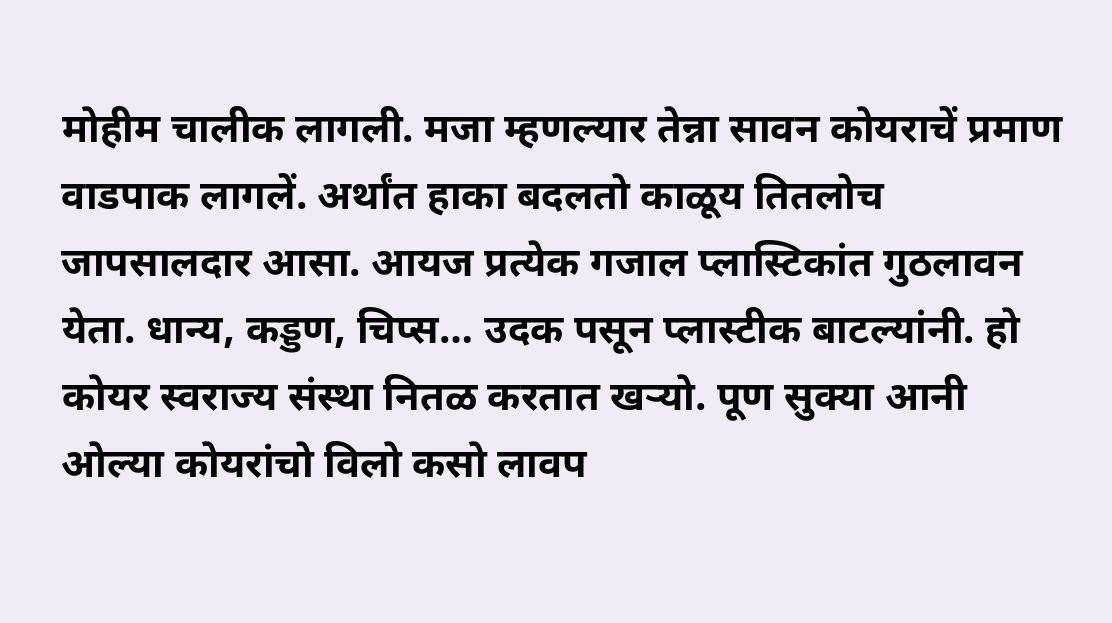मोहीम चालीक लागली. मजा म्हणल्यार तेन्ना सावन कोयराचें प्रमाण वाडपाक लागलें. अर्थांत हाका बदलतो काळूय तितलोच जापसालदार आसा. आयज प्रत्येक गजाल प्लास्टिकांत गुठलावन येता. धान्य, कड्डण, चिप्स… उदक पसून प्लास्टीक बाटल्यांनी. हो कोयर स्वराज्य संस्था नितळ करतात खऱ्यो. पूण सुक्या आनी ओल्या कोयरांचो विलो कसो लावप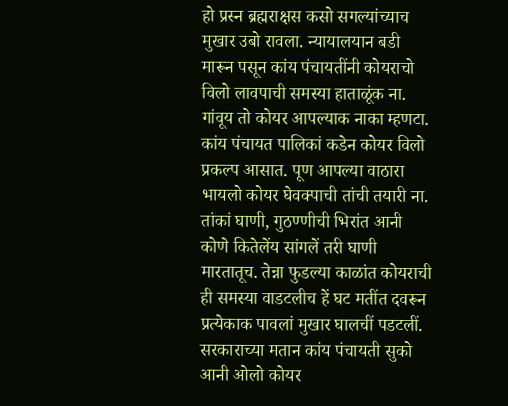हो प्रस्न ब्रह्मराक्षस कसो सगल्यांच्याच मुखार उबो रावला. न्यायालयान बडी मारून पसून कांय पंचायतींनी कोयराचो विलो लावपाची समस्या हाताळूंक ना. गांवूय तो कोयर आपल्याक नाका म्हणटा. कांय पंचायत पालिकां कडेन कोयर विलो प्रकल्प आसात. पूण आपल्या वाठारा भायलो कोयर घेवक्पाची तांची तयारी ना. तांकां घाणी, गुठण्णीची भिरांत आनी कोणे कितेलेंय सांगलें तरी घाणी मारतातूच. तेन्ना फुडल्या काळांत कोयराची ही समस्या वाडटलीच हें घट मतींत दवरून प्रत्येकाक पावलां मुखार घालचीं पडटलीं.
सरकाराच्या मतान कांय पंचायती सुको आनी ओलो कोयर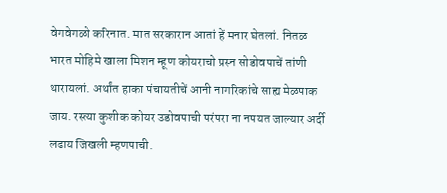वेगवेगळो करिनात. मात सरकारान आतां हें मनार घेतलां. नितळ भारत मोहिमे खाला मिशन म्हूण कोयराचो प्रस्न सोडोवपाचें तांणी थारायलां. अर्थांत हाका पंचायतीचें आनी नागरिकांचे साह्य मेळपाक जाय. रस्त्या कुशीक कोयर उडोवपाची परंपरा ना नपयत जाल्यार अर्दी लढाय जिखली म्हणपाची.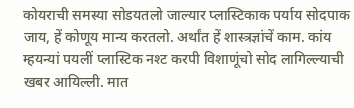कोयराची समस्या सोडयतलो जाल्यार प्लास्टिकाक पर्याय सोदपाक जाय, हें कोणूय मान्य करतलो. अर्थांत हें शास्त्रज्ञांचें काम. कांय म्हयन्यां पयलीं प्लास्टिक नश्ट करपी विशाणूंचो सोद लागिल्ल्याची खबर आयिल्ली. मात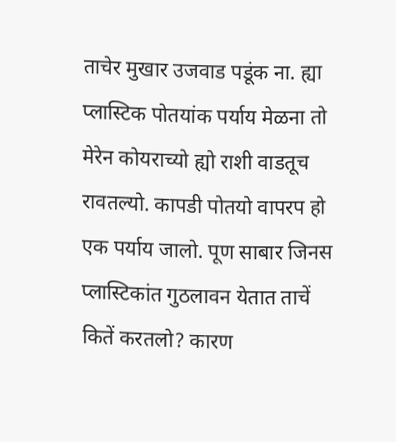ताचेर मुखार उजवाड पडूंक ना. ह्या प्लास्टिक पोतयांक पर्याय मेळना तो मेरेन कोयराच्यो ह्यो राशी वाडतूच रावतल्यो. कापडी पोतयो वापरप हो एक पर्याय जालो. पूण साबार जिनस प्लास्टिकांत गुठलावन येतात ताचें कितें करतलो? कारण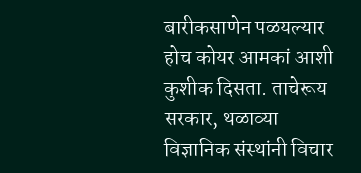बारीकसाणेन पळयल्यार होच कोयर आमकां आशी कुशीक दिसता. ताचेरूय सरकार, थळाव्या विज्ञानिक संस्थांनी विचार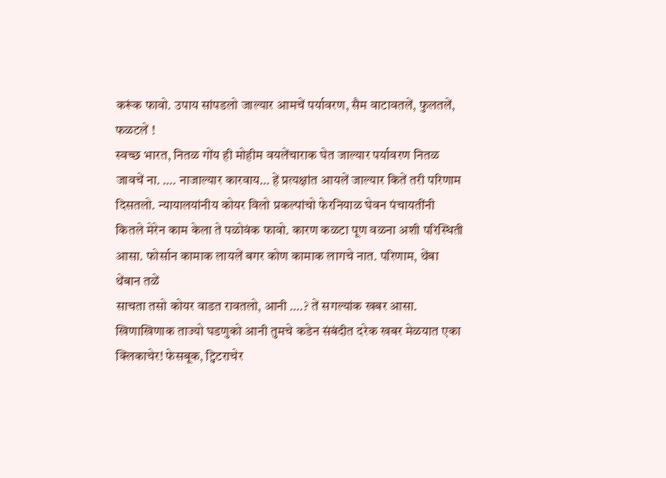करूंक फावो. उपाय सांपडलो जाल्यार आमचें पर्यावरण, सैम वाटावतलें, फुलतलें, फळटलें !
स्वच्छ भारत, नितळ गोंय ही मोहीम वयलेंचाराक घेत जाल्यार पर्यावरण नितळ जावचें ना. …. नाजाल्यार कारवाय… हें प्रत्यक्षांत आयलें जाल्यार कितें तरी परिणाम दिसतलो. न्यायालयांनीय कोयर विलो प्रकल्पांचो फेरनियाळ घेवन पंचायतींनी
कितले मेरेन काम केला ते पळोवंक फावो. कारण कळटा पूण वळना अशी परिस्थिती आसा. फोर्सान कामाक लायलें बगर कोण कामाक लागचे नात. परिणाम, थेंबा थेंबान तळें
साचता तसो कोयर वाडत रावतलो, आनी ….? तें सगल्यांक खबर आसा.
खिणाखिणाक ताज्यो घडणुको आनी तुमचे कडेन संबंदीत दरेक खबर मेळयात एका क्लिकाचेर! फेसबूक, ट्विटराचेर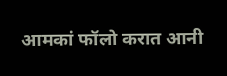आमकां फॉलो करात आनी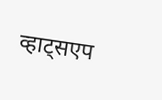व्हाट्सएप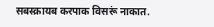सबस्क्रायब करपाक विसरूं नाकात.